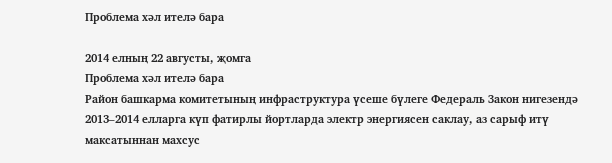Проблема хәл ителә бара

2014 елның 22 августы, җомга
Проблема хәл ителә бара
Район башкарма комитетының инфраструктура үсеше бүлеге Федераль Закон нигезендә 2013–2014 елларга күп фатирлы йортларда электр энергиясен саклау, аз сарыф итү максатыннан махсус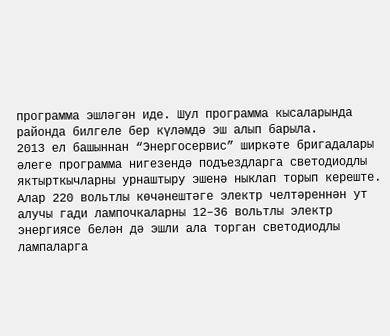программа эшләгән иде. Шул программа кысаларында районда билгеле бер күләмдә эш алып барыла.
2013 ел башыннан “Энергосервис” ширкәте бригадалары әлеге программа нигезендә подъездларга светодиодлы яктырткычларны урнаштыру эшенә ныклап торып кереште. Алар 220 вольтлы көчәнештәге электр челтәреннән ут алучы гади лампочкаларны 12–36 вольтлы электр энергиясе белән дә эшли ала торган светодиодлы лампаларга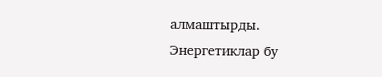алмаштырды. Энергетиклар бу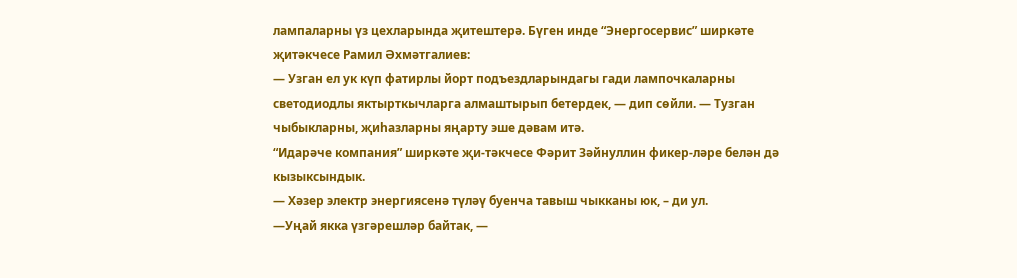лампаларны үз цехларында җитештерә. Бүген инде “Энергосервис” ширкәте җитәкчесе Рамил Әхмәтгалиев:
— Узган ел ук күп фатирлы йорт подъездларындагы гади лампочкаларны светодиодлы яктырткычларга алмаштырып бетердек, — дип сөйли. — Тузган чыбыкларны, җиһазларны яңарту эше дәвам итә.
“Идарәче компания” ширкәте җи-тәкчесе Фәрит Зәйнуллин фикер-ләре белән дә кызыксындык.
— Хәзер электр энергиясенә түләү буенча тавыш чыкканы юк, – ди ул.
—Уңай якка үзгәрешләр байтак, —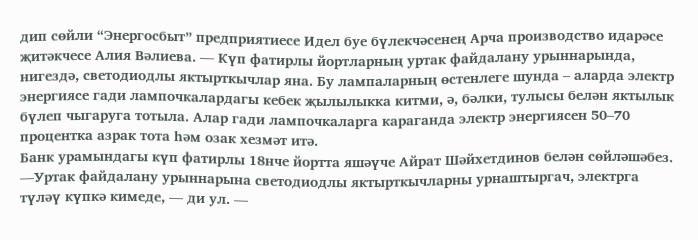дип сөйли “Энергосбыт” предприятиесе Идел буе бүлекчәсенең Арча производство идарәсе җитәкчесе Алия Вәлиева. — Күп фатирлы йортларның уртак файдалану урыннарында, нигездә, светодиодлы яктырткычлар яна. Бу лампаларның өстенлеге шунда – аларда электр энергиясе гади лампочкалардагы кебек җылылыкка китми, ә, бәлки, тулысы белән яктылык бүлеп чыгаруга тотыла. Алар гади лампочкаларга караганда электр энергиясен 50–70 процентка азрак тота һәм озак хезмәт итә.
Банк урамындагы күп фатирлы 18нче йортта яшәүче Айрат Шәйхетдинов белән сөйләшәбез.
—Уртак файдалану урыннарына светодиодлы яктырткычларны урнаштыргач, электрга түләү күпкә кимеде, — ди ул. —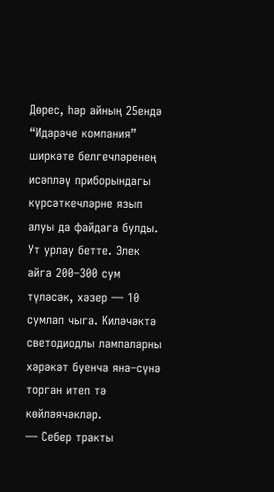Дөрес, һәр айның 25ендә “Идарәче компания” ширкәте белгечләренең исәпләү приборындагы күрсәткечләрне язып алуы да файдага булды. Ут урлау бетте. Элек айга 200–300 сум түләсәк, хәзер — 10 сумлап чыга. Киләчәктә светодиодлы лампаларны хәрәкәт буенча яна–сүнә торган итеп тә көйләячәкләр.
— Себер тракты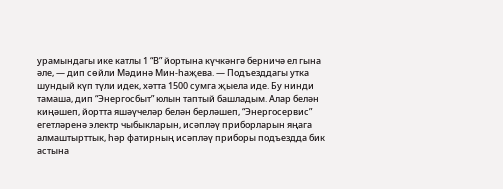урамындагы ике катлы 1 “В” йортына күчкәнгә берничә ел гына әле, — дип сөйли Мәдинә Мин-һаҗева. — Подъезддагы утка шундый күп түли идек, хәтта 1500 сумга җыела иде. Бу нинди тамаша, дип “Энергосбыт” юлын таптый башладым. Алар белән киңәшеп, йортта яшәүчеләр белән берләшеп, “Энергосервис” егетләренә электр чыбыкларын, исәпләү приборларын яңага алмаштырттык, һәр фатирның исәпләү приборы подъездда бик астына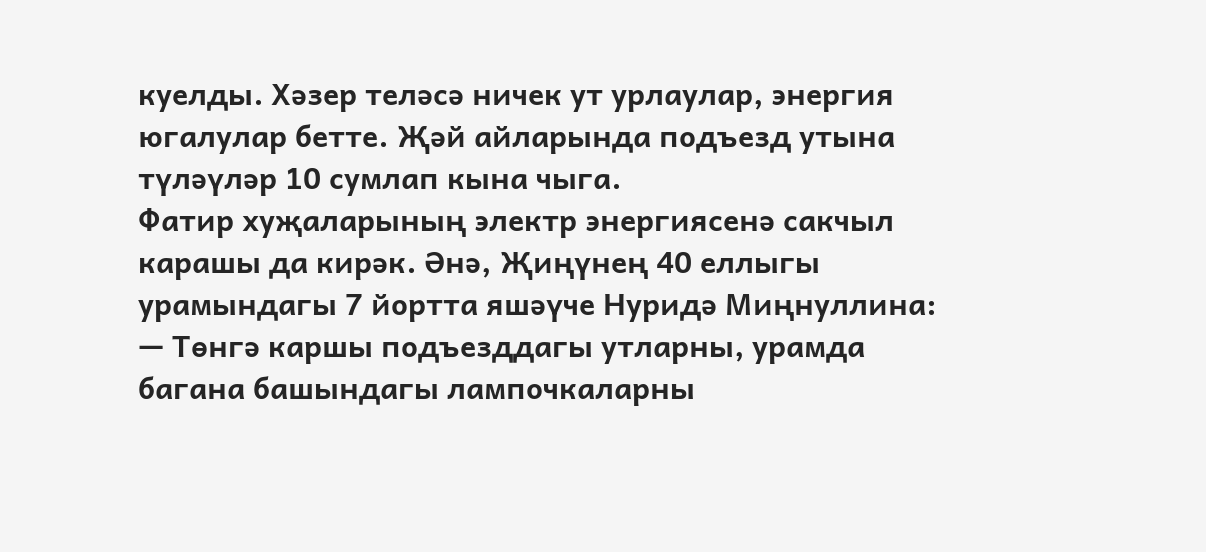куелды. Хәзер теләсә ничек ут урлаулар, энергия югалулар бетте. Җәй айларында подъезд утына түләүләр 10 сумлап кына чыга.
Фатир хуҗаларының электр энергиясенә сакчыл карашы да кирәк. Әнә, Җиңүнең 40 еллыгы урамындагы 7 йортта яшәүче Нуридә Миңнуллина:
— Төнгә каршы подъезддагы утларны, урамда багана башындагы лампочкаларны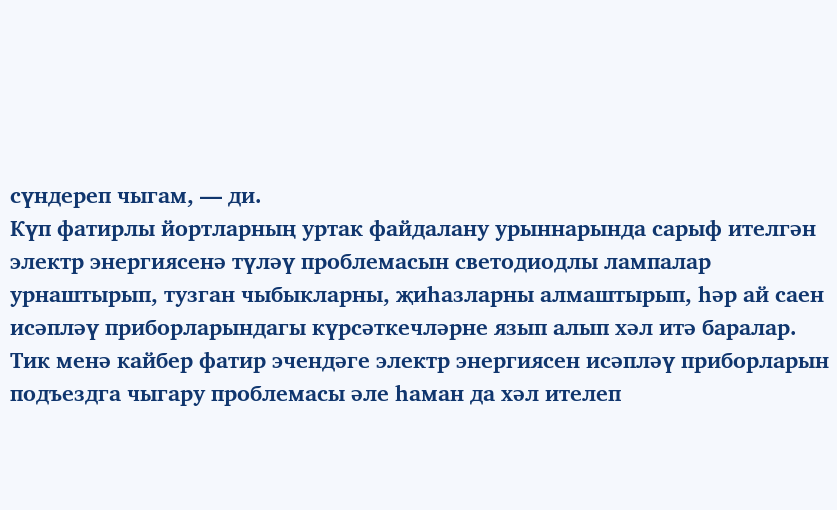сүндереп чыгам, — ди.
Күп фатирлы йортларның уртак файдалану урыннарында сарыф ителгән электр энергиясенә түләү проблемасын светодиодлы лампалар урнаштырып, тузган чыбыкларны, җиһазларны алмаштырып, һәр ай саен исәпләү приборларындагы күрсәткечләрне язып алып хәл итә баралар. Тик менә кайбер фатир эчендәге электр энергиясен исәпләү приборларын подъездга чыгару проблемасы әле һаман да хәл ителеп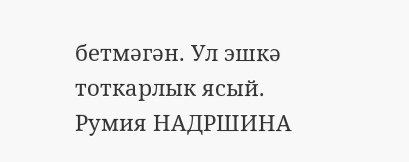бетмәгән. Ул эшкә тоткарлык ясый.
Румия НАДРШИНА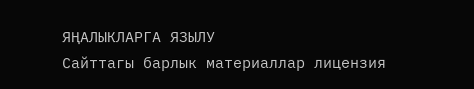ЯҢАЛЫКЛАРГА ЯЗЫЛУ
Сайттагы барлык материаллар лицензия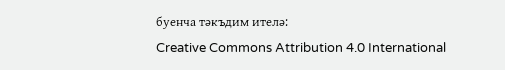буенча тәкъдим ителә:
Creative Commons Attribution 4.0 International